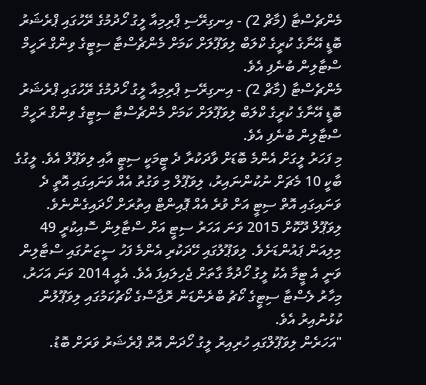މެންޗެސްޓާ (މާޗް 2) - އިނގިރޭސި ޕްރިމިއާ ލީގު ހޯދުމުގެ ރޭހުގައި ޕްރެޝަރު ބޮޑީ އޭނާގެ ކުރީގެ ކްލަބް ލިވަޕޫލަށް ކަމަށް މެންޗެސްޓާ ސިޓީގެ ވިންގް ރަހީމް ސްޓާލިން ބުނެފި އެވެ.
މެންޗެސްޓާ (މާޗް 2) - އިނގިރޭސި ޕްރިމިއާ ލީގު ހޯދުމުގެ ރޭހުގައި ޕްރެޝަރު ބޮޑީ އޭނާގެ ކުރީގެ ކްލަބް ލިވަޕޫލަށް ކަމަށް މެންޗެސްޓާ ސިޓީގެ ވިންގް ރަހީމް ސްޓާލިން ބުނެފި އެވެ.
މި ފަހަރު ލީގަށް އެންމެ ބޮޑަށް ވާދަކުރާ ދެ ޓީމަކީ ސިޓީ އާއި ލިވަޕޫލް އެވެ. ލީގުގެ ބާކީ 10 މެޗަށް ނުކުންނައިރު، ލިވަޕޫލް މި ވަގުތު އެއް ވަނައިގައި އޮތީ ދެ ވަނައިގައި އޮތް ސިޓީ އަށް ވުރެ އެއް ޕޮއިންޓް އިތުރަށް ހޯދައިގެންނެވެ.
ލިވަޕޫލް ދޫކޮށް 2015 ވަނަ އަހަރު ސިޓީ އަށް ސްޓާލިން ސޮއިކުރީ 49 މިލިއަން ޕައުންޑަށެވެ. ލިވަޕޫލުގައި ހޭދަކުރި އެންމެ ފަހު ސީޒަނުގައި ސްޓާލިން ވަނީ އެ ޓީމާ އެކު ލީގު ހޯދުމާ ގާތަށް ޖެހިލައިފަ އެވެ. އެއީ 2014 ވަނަ އަހަރު، މިހާރު ލެސްޓާ ސިޓީގެ ކޯޗު ބްރެންޑަން ރޮޖާސްގެ ކޯޗުކަމުގައި ލިވަޕޫލުން ކުޅުނުއިރު އެވެ.
"އަހަރެން ލިވަޕޫލްގައި ހުރިއިރު ލީގު ހޯދަން އޮތް ޕްރެޝަރު ވަރަށް ބޮޑު.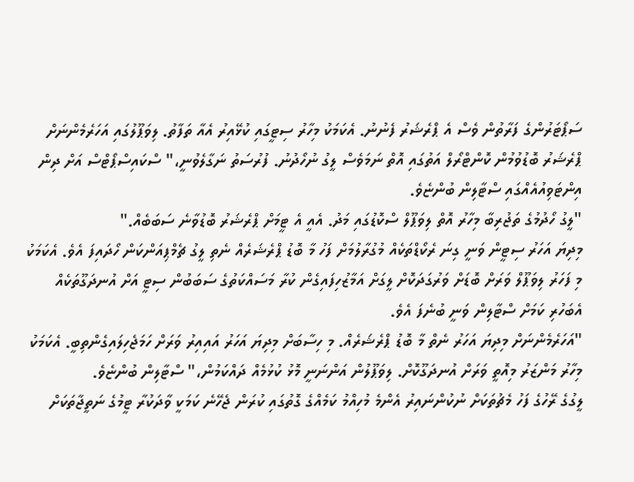ސަޕޯޓަރުންގެ ފަރާތުން ވެސް އެ ޕްރެޝަރު ފެނުނު. އެކަމަކު މިހާރު ސިޓީގައި ކުޅޭއިރު އެއާ ތަފާތު. ލިވަޕޫލުގައި އަހަރެމެންނަށް ޕްރެޝަރު ބޮޑުވުމުން ކޮންޓްރޯލް އަތުގައި އޮތް ނަމަވެސް ލީގު ނުހޯދުނު. ފުރުސަތު ނަގާލެވުނީ،" ސްކައިސްޕޯޓްސް އަށް ދިން އިންޓަވިއުއެއްގައި ސްޓާލިން ބުންޏެވެ.
"ލީގު ހޯދުމުގެ ތަޖުރިބާ މިހާރު އޮތް ލިވަޕޫލް ސްކޮޑުގައި މަދު. އެއީ އެ ޓީމަށް ޕްރެޝަރު ބޮޑުވާނެ ސަބަބެއް."
މިދިޔަ އަހަރު ސިޓީން ވަނީ ގިނަ ރެކޯޑްތަކެއް މުގުރާލުމަށް ފަހު މާ ބޮޑު ޕްރެޝަރެއް ނެތި ލީގު ޗެމްޕިއަންކަން ހޯދައިފަ އެވެ. އެކަމަކު މި ފަހަރު ލިވަޕޫލް ވަރަށް ބޮޑަށް ވަރުގަދަކޮށް ލީގަށް އަމާޒުހިފައިގެން ކުރާ މަސައްކަތުގެ ސަބަބުން ސިޓީ އަށް އުނދަގޫތަކެއް އެބަހުރި ކަމަށް ސްޓާލިން ވަނީ ބުނެފަ އެވެ.
"އަހަރެމެންނަށް މިދިޔަ އަހަރު ނެތް މާ ބޮޑު ޕްރެޝަރެއް. މި ހިސާބަށް މިދިޔަ އަހަރު އައިއިރު ވަރަށް ހަމަޖެހިލައިގެންތިބީ. އެކަމަކު މިހާރު މަންޒަރު މިއޮތީ ވަރަށް އުނދަގޫކޮށް. ލިވަޕޫލުން އަންނަނީ މޮޅު ކުޅުމެއް ދައްކަމުން،" ސްޓާލިން ބުންޏެވެ.
ލީގުގެ ރޭހުގެ ފަހު މެޗުތަކަށް ނުކުންނައިރު އެންމެ މުހިއްމު ކަމެއްގެ ގޮތުގައި ކުރަން ޖެހޭނެ ކަމަކީ ވާދަކުރާ ޓީމުގެ ނަތީޖާތަކަށް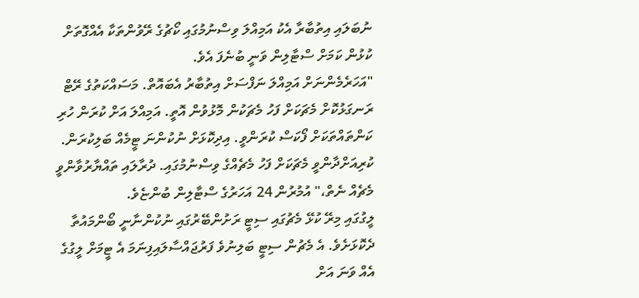ނުބަލައި އިތުބާރާ އެކު އަމިއްލަ ވިސްނުމުގައި ކޯޗުގެ ރޭވުންތަކާ އެއްގޮތަށް ކުޅުން ކަމަށް ސްޓާލިން ވަނީ ބުނެފަ އެވެ.
"އަހަރެމެންނަށް އަމިއްލަ ނަފްސަށް އިތުބާރު އެބައޮތް. މަސައްކަތުގެ ރޭޓް ރަނގަޅުކޮށް މެޗަކަށް ފަހު މެޗަކުން މޮޅުވުން އޮތީ. އަމިއްލަ އަށް ކުރަން ހުރި ކަންތައްތަކަށް ފޯކަސް ކުރަންވީ. އިދިކޮޅަށް ނުކުންނަ ޓީމެއް ބަލިކުރަން. ކުރިއަށްދާންވީ މެޗަކަށް ފަހު މެޗެއްގެ ވިސްނުމުގައި. ދުރާލައި ތައްޔާރުވާންވީ މެޗެއް ނެތް،" އުމުރުން 24 އަހަރުގެ ސްޓާލިން ބުންޏެވެ.
ލީގުގައި މިރޭ ކުޅޭ މެޗުގައި ސިޓީ ރަށުންބޭރުގައި ނުކުންނާނީ ބޯންމައުތާ ދެކޮޅަށެވެ. އެ މެޗުން ސިޓީ ބަލިނުވެ ފަރުޖައްސާލައިފިނަމަ އެ ޓީމަށް ލީގުގެ އެއް ވަނަ އަށް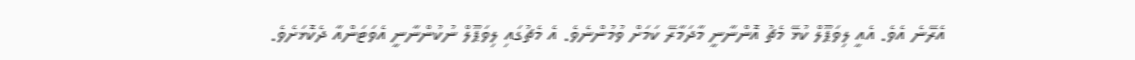އެރޭނެ އެވެ. އެއީ ލިވަޕޫލް ކުޅޭ މެޗު އޮންނާނީ މާދަމާރޭ ކަމަށް ވުމުންނެވެ. އެ މެޗުގައި ލިވަޕޫލް ނުކުންނާނީ އެވަޓަންއާ ދެކޮޅަށެވެ.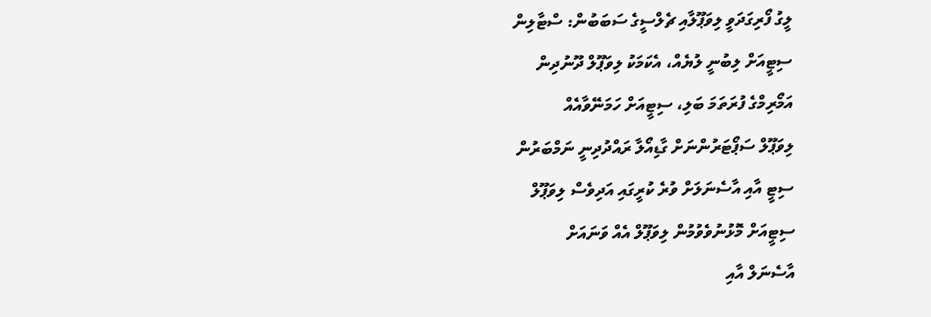ލީގު ފޯރިގަދަވީ ލިވަޕޫލާއި ޗެލްސީގެ ސަބަބުން: ސްޓާލިން
ސިޓީއަށް ލިބުނީ ލުޔެއް، އެކަމަކު ލިވަޕޫލް ދޫނުދިން
އަމޯރިމްގެ ފުރަތަމަ ބަލި، ސިޓީއަށް ހަމަނޭވާއެއް
ލިވަޕޫލް ސަޕޯޓަރުންނަށް ގާޑިއޯލާ ރައްދުދިނީ ނަމްބަރުން
ސިޓީ އާއި އާސެނަލަށް ވުރެ ކުރީގައި އަދިވެސް ލިވަޕޫލް
ސިޓީއަށް މޮޅުނުވެވުމުން ލިވަޕޫލް އެއް ވަނައަށް
އާސެނަލް އާއި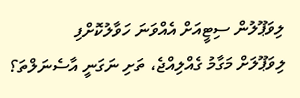ލިވަޕޫލުން ސިޓީއަށް އެއްވަނަ ހަވާލުކޮށްފި
ލިވަޕޫލަށް މަގާމު ގެއްލިއްޖެ، ތަށި ނަގަނީ އާސެނަލްތަ؟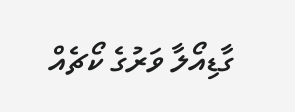ގާޑިއޯލާ ވަރުގެ ކޯޗެއް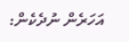އަހަރެން ނުދެކެން: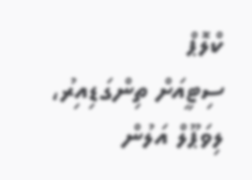ކްލޮޕް
ސިޓީއަށް ތިންގަޑިއިރު، ލިވަޕޫލް އަލުން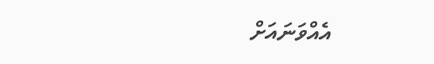އެއްވަނައަށް